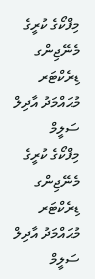މިފްކޯގެ ކުރީގެ މެނޭޖިންގ ޑިރެކްޓަރ މުޙައްމަދު އާދިލް ސަލީމް
މިފްކޯގެ ކުރީގެ މެނޭޖިންގ ޑިރެކްޓަރ މުޙައްމަދު އާދިލް ސަލީމް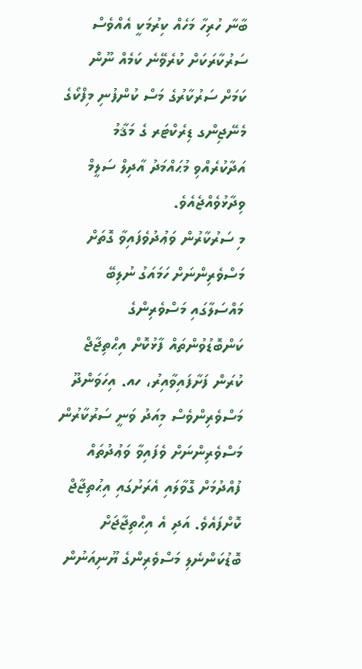ބާނާ ހުރިހާ މަހެއް ކިރުމަކީ އެއްވެސް ސަރުކާރަކަށް ކުރެވޭނެ ކަމެއް ނޫން ކަމަށް ސަރުކާރުގެ މަސް ކުންފުނި މިފްކޯގެ މެނޭޖިންގ ޑިރެކްޓަރ ގެ މަޤާމު އަދާކުރެއްވި މުޙައްމަދު އާދިލް ސަލީމް ވިދާޅުވެއްޖެއެވެ.
މި ސަރުކާރުން ވަޢުދުވެފައިވާ ގޮތަށް މަސްވެރިންނަށް ހަމައަގު ނުލިބޭ މައްސަލާގައި މަސްވެރިންގެ ކަންބޮޑުވުންތައް ފާޅުކޮށް އިޙްތިޖާޖް ކުރަން ފަށާފައިވާއިރު، ހއ. އިހަވަންދޫ މަސްވެރިންވެސް މިއަދު ވަނީ ސަރުކާރުން މަސްވެރިންނަށް ވެފައިވާ ވަޢުދުތައް ފުއްދުމަށް ގޮވާލައި އެރަށުގައި އިޙުތިޖާޖް ކޮށްފައެވެ. އަދި އެ އިޙްތިޖާޖަށް ބޮޑުކަންނެލި މަސްވެރިންގެ ޔޫނިއަނުން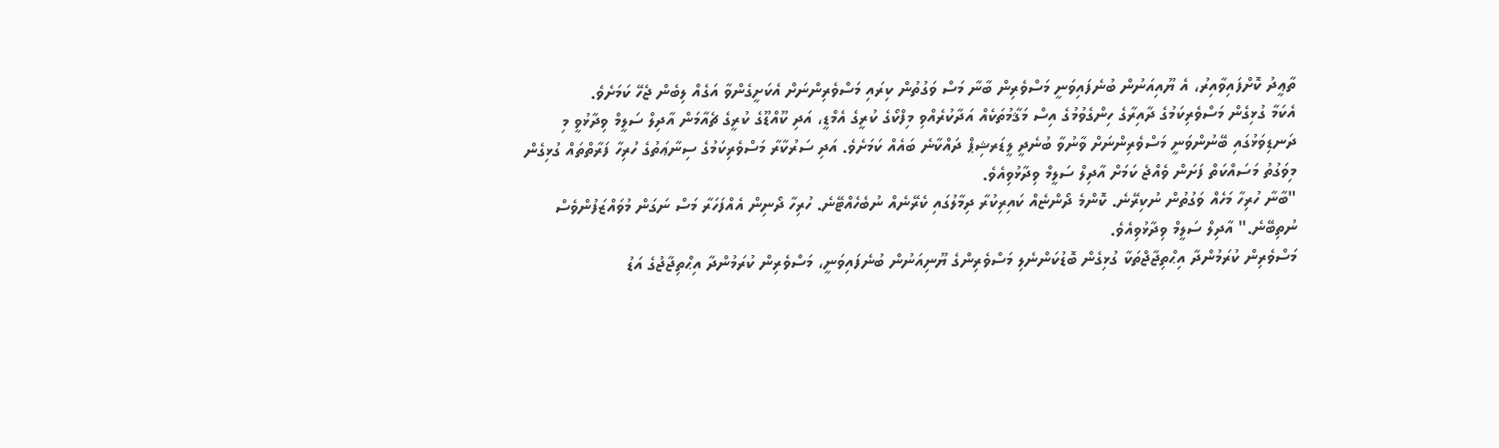ތާޢީދު ކޮށްފައިވާއިރު، އެ ޔޫއިއަނުން ބުނެފައިވަނީ މަސްވެރިން ބާނާ މަސް ވަގުތުން ކިރައި މަސްވެރިންނަށް އެކަށީގެންވާ އަގެއް ލިބެން ޖެހޭ ކަމަށެވެ.
އެކަމާ ގުޅިގެން މަސްވެރިކަމުގެ ދާއިރާގެ ހިންގެވުމުގެ އިސް މަޤާމުތަކެއް އަދާކުރެއްވި މިފްކޯގެ ކުރީގެ އެމްޑީ، އަދި ކޫއްޑޫގެ ކުރީގެ ޗެއާމަން އާދިލް ސަލީމް ވިދާޅުވީ މި ދަނޑިވަޅުގައި ބޭނުންވަނީ މަސްވެރިންނަށް ވާނުވާ ބުނެދީ ލީޑަރޝިޕް ދައްކާނެ ބައެއް ކަމަށެވެ. އަދި ސަރުކާރާ މަސްވެރިކަމުގެ ސިނާޢަތުގެ ހުރިހާ ފަރާތްތައް ގުޅިގެން މިވަގުތު މަސައްކަތް ފަށަން ވެއްޖެ ކަމަށް އާދިލް ސަލީމް ވިދާޅުވިއެވެ.
"ބާނާ ހުރިހާ މަހެއް ވަގުތުން ނުކިރޭނެ. ކޮންމެ ދޯންޏެއް ކައިރިކުރާ ދިމާލުގައި ކެރޭނެއް ނުބެހެއްޓޭނެ. ހުރިހާ ދޯނިން އެއްފަހަރާ މަސް ނަގަން މުވައްޒަފުންވެސް ނުތިބޭނެ." އާދިލް ސަލީމް ވިދާޅުވިއެވެ.
މަސްވެރިން ކުރަމުންދާ އިޙްތިޖާޖްތަކާ ގުޅިގެން ބޮޑުކަންނެލި މަސްވެރިންގެ ޔޫނިއަނުން ބުނެފައިވަނީ، މަސްވެރިން ކުރަމުންދާ އިޙްތިޖާޖުގެ އަޑު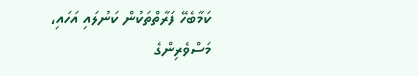ކަމާބެހޭ ފަރާތްތަކުން ކަނުލައި އަހައި، މަސްވެރިންގެ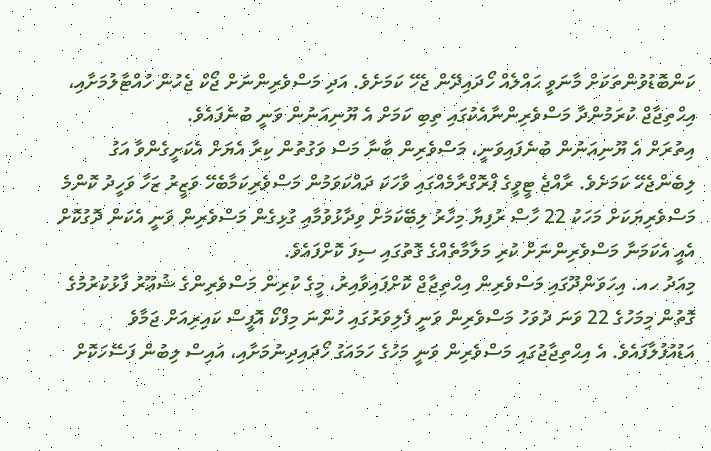ކަންބޮޑުވުންތަކަށް މާނަވީ ޙައްލެއް ހޯދައިދޭން ޖެހޭ ކަމަށެވެ. އަދި މަސްވެރިންނަށް ޖޯކް ޖެހުން ހުއްޓާލުމަށާއި، އިޙްތިޖާޖް ކުރަމުންދާ މަސްވެރިންނާއެކުގައި ތިބި ކަމަށް އެ ޔޫނިއަނުން ވަނީ ބުނެފައެވެ.
އިތުރަށް އެ ޔޫނިއަނުން ބުނެފައިވަނީ، މަސްވެރިން ބާނާ މަސް ވަގުތުން ކިރާ އެޔަށް އެކަށީގެންވާ އަގު ލިބެންޖެހޭ ކަމަށެވެ. ރާއްޖެ ޓީވީގެ ޕްރޮގްރާމެއްގައި ވާހަކަ ދައްކަވަމުން މަސްވެރިކަމާބެހޭ ވަޒީރު ޒަހާ ވަހީދު ކޮންމެ މަސްވެރިޔަކަށް މަހަކު 22 ހާސް ރުފިޔާ މިހާރު ލިބޭކަމަށް ވިދާޅުވުމާއި ގުޅިގެން މަސްވެރިން ވަނީ އެކަން ދޮގުކޮށް އެއީ އެކަމަނާ މަސްވެރިންނަށް ކުރި މަލާމާތެއްގެ ގޮތުގައި ސިފަ ކޮށްފައެވެ.
މިއަދު ހއ. އިހަވަންދޫގައި މަސްވެރިން އިޙްތިޖާޖް ކޮށްފައިވާއިރު، މީގެ ކުރިން މަސްވެރިންގެ ޝުޢޫރު ފާޅުކުރުމުގެ ގޮތުން މިމަހުގެ 22 ވަނަ ދުވަހު މަސްވެރިން ވަނީ ފެލިވަރުގައި ހުންނަ މިފްކޯ އޮފީސް ކައިރިއަށް ޖަމާވެ އަޑުއުފުލާފައެވެ. އެ އިޙްތިޖާޖުގައި މަސްވެރިން ވަނީ މަހުގެ ހަމައަގު ހޯދައިދިނުމަށާއި، އައިސް ލިބުން ފަސޭހަކޮށް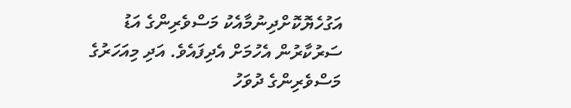އަގުހެޔޮކޮށްދިނުމާއެކު މަސްވެރިންގެ އަޑު ސަރުކާރުން އެހުމަށް އެދިފައެވެ. އަދި މިއަހަރުގެ މަސްވެރިންގެ ދުވަހު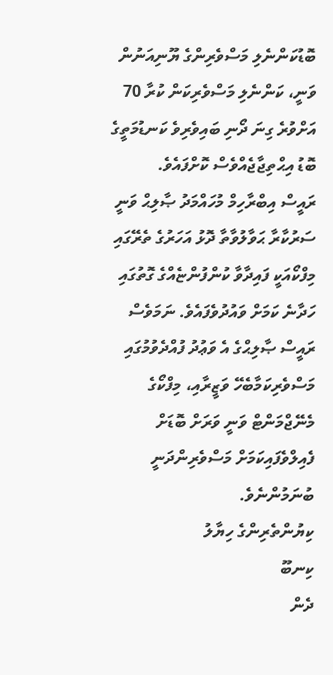ބޮޑުކަންނެލި މަސްވެރިންގެ ޔޫނިއަނުން ވަނީ، ކަންނެލި މަސްވެރިކަން ކުރާ 70 އަށްވުރެ ގިނަ ދޯނި ބައިވެރިވެ ކަނޑުމަތީގެ ބޮޑު އިޙްތިޖާޖެއްވެސް ކޮށްފައެވެ.
ރައީސް އިބްރާހިމް މުހައްމަދު ޞާލިޙް ވަނީ ސަރުކާރާ ޙަވާލުވާތާ ދޮޅު އަހަރުގެ ތެރޭގައި މިފްކޯއަކީ ފައިދާވާ ކުންފުންޏެއްގެ ގޮތުގައި ހަދާނެ ކަމަށް ވައުދުވެފައެވެ. ނަމަވެސް ރައީސް ޞާލިޙްގެ އެ ވަޢުދު ފުއްދެވުމުގައި މަސްވެރިކަމާބެހޭ ވަޒީރާއި، މިފްކޯގެ މެނޭޖްމަންޓް ވަނީ ވަރަށް ބޮޑަށް ފެއިލްވެފައިކަމަށް މަސްވެރިންދަނީ ބުނަމުންނެވެ.
ކިޔުންތެރިންގެ ހިޔާލު
ކިނބޫ
ދެން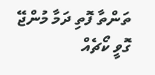ތަންތާ ފޮތި ދަމާ މުންޖޭ ގޮވީ ކޯޗެއް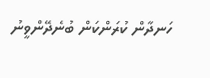ހަނދާން ކުރަންކަން ބުނެދޭންވީނު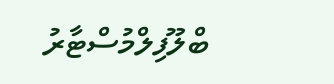ބްލޫފިލްމުސްޓާރު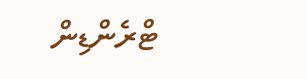ޓްރެންޑިން